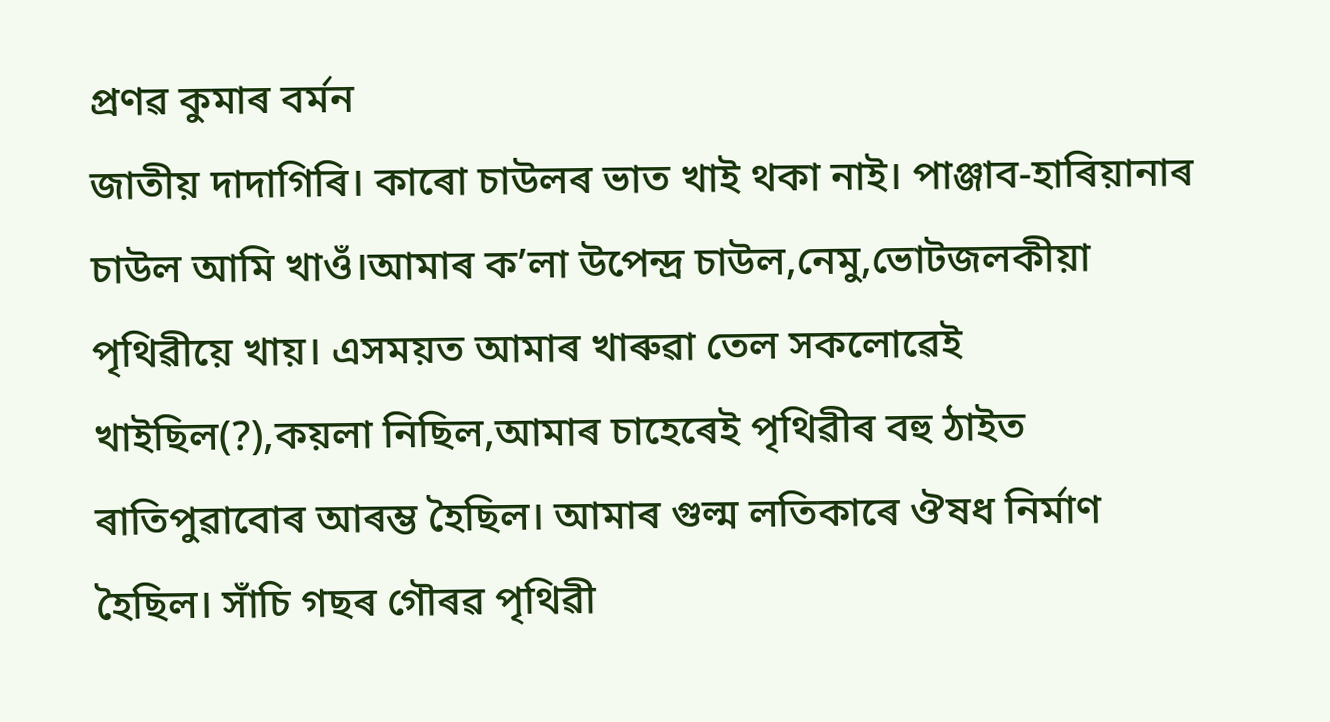প্ৰণৱ কুমাৰ বৰ্মন
জাতীয় দাদাগিৰি। কাৰো চাউলৰ ভাত খাই থকা নাই। পাঞ্জাব-হাৰিয়ানাৰ চাউল আমি খাওঁ।আমাৰ ক’লা উপেন্দ্ৰ চাউল,নেমু,ভোটজলকীয়া পৃথিৱীয়ে খায়। এসময়ত আমাৰ খাৰুৱা তেল সকলোৱেই খাইছিল(?),কয়লা নিছিল,আমাৰ চাহেৰেই পৃথিৱীৰ বহু ঠাইত ৰাতিপুৱাবোৰ আৰম্ভ হৈছিল। আমাৰ গুল্ম লতিকাৰে ঔষধ নিৰ্মাণ হৈছিল। সাঁচি গছৰ গৌৰৱ পৃথিৱী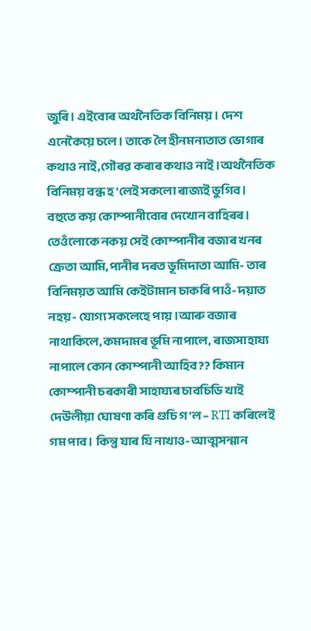জুৰি। এইবোৰ অৰ্থনৈতিক বিনিময়। দেশ এনেকৈয়ে চলে। তাকে লৈ হীনমন্যতাত ভোগাৰ কথাও নাই,গৌৰৱ কৰাৰ কথাও নাই।অৰ্থনৈতিক বিনিময় বন্ধ হ’লেই সকলো ৰাজ্যই ভুগিব।
বহুতে কয় কোম্পানীবোৰ দেখোন বাহিৰৰ। তেওঁলোকে নকয় সেই কোম্পানীৰ বজাৰ খনৰ ক্ৰেতা আমি,পানীৰ দৰত ভূমিদাতা আমি- তাৰ বিনিময়ত আমি কেইটামান চাকৰি পাওঁ- দয়াত নহয়- যোগ্য সকলেহে পায়।আৰু বজাৰ নাথাকিলে,কমদামৰ ভূমি নাপালে, ৰাজসাহায্য নাপালে কোন কোম্পানী আহিব?? কিমান কোম্পানী চৰকাৰী সাহায্যৰ চাবচিডি খাই দেউলীয়া ঘোষণা কৰি গুচি গ’ল – RTI কৰিলেই গম পাব। কিন্তু যাৰ যি নাখাও- আত্মসন্মান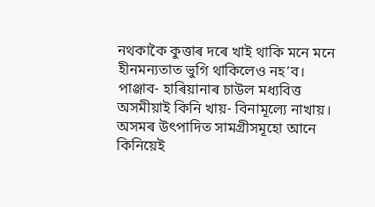নথকাকৈ কুত্তাৰ দৰে খাই থাকি মনে মনে হীনমন্যতাত ভুগি থাকিলেও নহ’ব। পাঞ্জাব- হাৰিয়ানাৰ চাউল মধ্যবিত্ত অসমীয়াই কিনি খায়- বিনামূল্যে নাখায়। অসমৰ উৎপাদিত সামগ্ৰীসমূহো আনে কিনিয়েই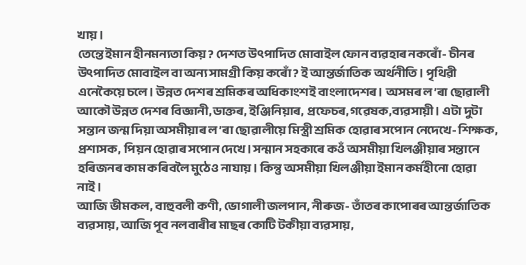খায়।
তেন্তে ইমান হীনমন্যতা কিয়? দেশত উৎপাদিত মোবাইল ফোন ব্যৱহাৰ নকৰোঁ- চীনৰ উৎপাদিত মোবাইল বা অন্য সামগ্ৰী কিয় কৰোঁ? ই আন্তৰ্জাতিক অৰ্থনীতি। পৃথিৱী এনেকৈয়ে চলে। উন্নত দেশৰ শ্ৰমিকৰ অধিকাংশই বাংলাদেশৰ। অসমৰ ল’ৰা ছোৱালী আকৌ উন্নত দেশৰ বিজ্ঞানী,ডাক্তৰ, ইঞ্জিনিয়াৰ, প্ৰফেচৰ,গৱেষক,ব্যৱসায়ী। এটা দুটা সন্তান জন্ম দিয়া অসমীয়াৰ ল’ৰা ছোৱালীয়ে মিস্ত্ৰী শ্ৰমিক হোৱাৰ সপোন নেদেখে- শিক্ষক, প্ৰশাসক, পিয়ন হোৱাৰ সপোন দেখে। সন্মান সহকাৰে কওঁ অসমীয়া খিলঞ্জীয়াৰ সন্তানে হৰিজনৰ কাম কৰিবলৈ মুঠেও নাযায়। কিন্তু অসমীয়া খিলঞ্জীয়া ইমান কৰ্মহীনো হোৱা নাই।
আজি ভীমকল, বাহুবলী কণী, ভোগালী জলপান, নীৰুজ- তাঁতৰ কাপোৰৰ আন্তৰ্জাতিক ব্যৱসায়, আজি পূব নলবাৰীৰ মাছৰ কোটি টকীয়া ব্যৱসায়,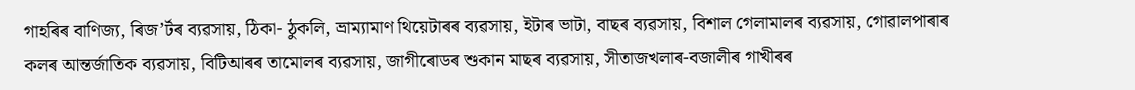গাহৰিৰ বাণিজ্য, ৰিজ’ৰ্টৰ ব্যৱসায়, ঠিকা- ঠুকলি, ভ্ৰাম্যামাণ থিয়েটাৰৰ ব্যৱসায়, ইটাৰ ভাটা, বাছৰ ব্যৱসায়, বিশাল গেলামালৰ ব্যৱসায়, গোৱালপাৰাৰ কলৰ আন্তৰ্জাতিক ব্যৱসায়, বিটিআৰৰ তামোলৰ ব্যৱসায়, জাগীৰোডৰ শুকান মাছৰ ব্যৱসায়, সীতাজখলাৰ-বজালীৰ গাখীৰৰ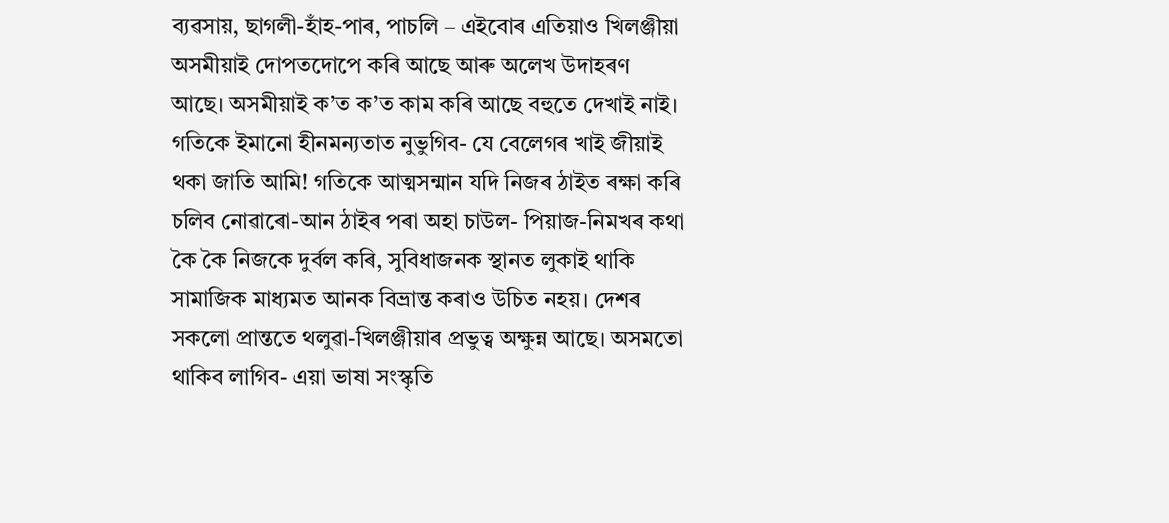ব্যৱসায়, ছাগলী-হাঁহ-পাৰ, পাচলি – এইবোৰ এতিয়াও খিলঞ্জীয়া অসমীয়াই দোপতদোপে কৰি আছে আৰু অলেখ উদাহৰণ আছে। অসমীয়াই ক’ত ক’ত কাম কৰি আছে বহুতে দেখাই নাই।
গতিকে ইমানো হীনমন্যতাত নুভুগিব- যে বেলেগৰ খাই জীয়াই থকা জাতি আমি! গতিকে আত্মসন্মান যদি নিজৰ ঠাইত ৰক্ষা কৰি চলিব নোৱাৰো-আন ঠাইৰ পৰা অহা চাউল- পিয়াজ-নিমখৰ কথা কৈ কৈ নিজকে দুৰ্বল কৰি, সুবিধাজনক স্থানত লুকাই থাকি সামাজিক মাধ্যমত আনক বিভ্ৰান্ত কৰাও উচিত নহয়। দেশৰ সকলো প্ৰান্ততে থলুৱা-খিলঞ্জীয়াৰ প্ৰভুত্ব অক্ষুন্ন আছে। অসমতো থাকিব লাগিব- এয়া ভাষা সংস্কৃতি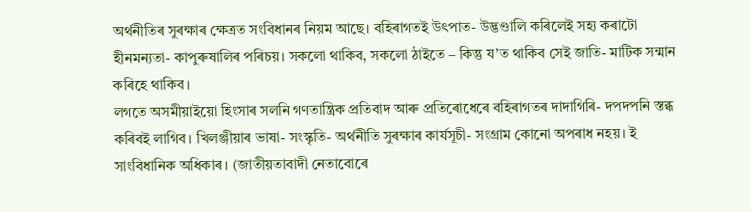অৰ্থনীতিৰ সুৰক্ষাৰ ক্ষেত্ৰত সংবিধানৰ নিয়ম আছে। বহিৰাগতই উৎপাত- উদ্ভণ্ডালি কৰিলেই সহ্য কৰাটো হীনমন্যতা- কাপুৰুষালিৰ পৰিচয়। সকলো থাকিব, সকলো ঠাইতে – কিন্তু য’ত থাকিব সেই জাতি- মাটিক সন্মান কৰিহে থাকিব।
লগতে অসমীয়াইয়ো হিংসাৰ সলনি গণতান্ত্ৰিক প্ৰতিবাদ আৰু প্ৰতিৰোধেৰে বহিৰাগতৰ দাদাগিৰি- দপদপনি স্তব্ধ কৰিবই লাগিব। খিলঞ্জীয়াৰ ভাষা- সংস্কৃতি- অৰ্থনীতি সুৰক্ষাৰ কাৰ্যসূচী- সংগ্ৰাম কোনো অপৰাধ নহয়। ই সাংবিধানিক অধিকাৰ। (জাতীয়তাবাদী নেতাবোৰে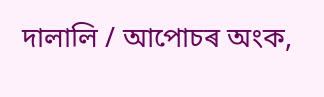দালালি / আপোচৰ অংক,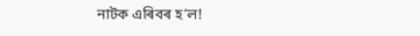নাটক এৰিবৰ হ’ল!